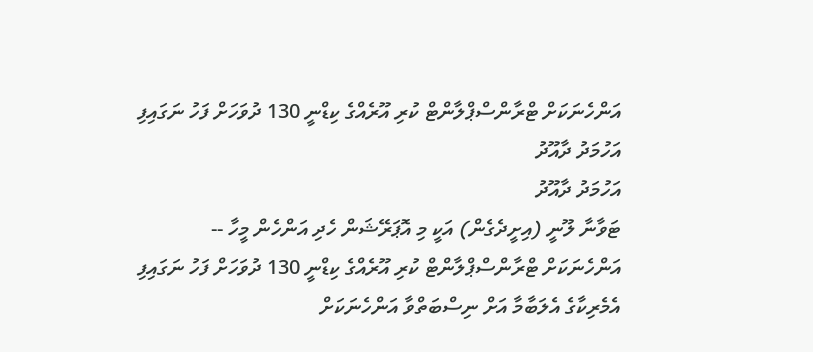އަންހެނަކަށް ޓްރާންސްޕްލާންޓް ކުރި އޫރެއްގެ ކިޑްނީ 130 ދުވަހަށް ފަހު ނަގައިފި
އަހުމަދު ދާއޫދު
އަހުމަދު ދާއޫދު
ޓަވާނާ ލޫނީ (އިށީދެގެން) އަކީ މި އޮޕަރޭޝަން ހެދި އަންހެން މީހާ --
އަންހެނަކަށް ޓްރާންސްޕްލާންޓް ކުރި އޫރެއްގެ ކިޑްނީ 130 ދުވަހަށް ފަހު ނަގައިފި
އެމެރިކާގެ އެލަބާމާ އަށް ނިސްބަތްވާ އަންހެނަކަށް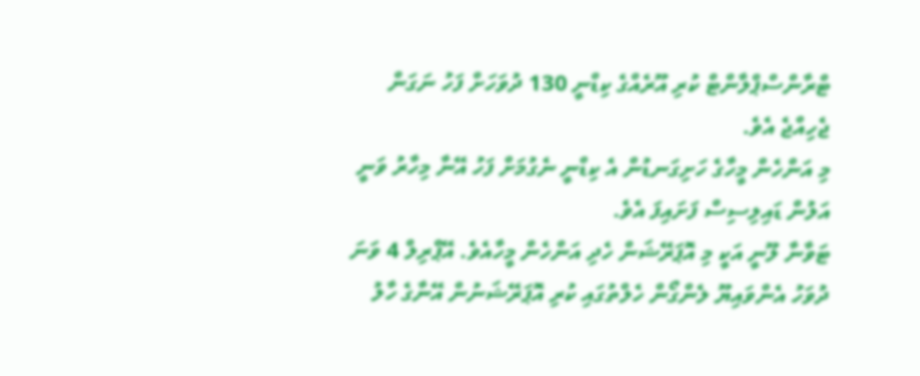ޓްރާންސްޕްލާންޓް ކުރި އޫރެއްގެ ކިޑްނީ 130 ދުވަހަށް ފަހު ނަގަން ޖެހިއްޖެ އެވެ.
މި އަންހެން މީހާގެ ހަށިގަނޑުން އެ ކިޑްނީ ނެގުމަށް ފަހު އޭނާ މިހާރު ވަނީ އަލުން ޑައިލިސިސް ފަށައިފަ އެވެ.
ޓަވާނާ ލޫނީ އަކީ މި އޮޕަރޭޝަން ހެދި އަންހެން މީހާއެވެ. އޭޕްރިލް 4 ވަނަ ދުވަހު އެންވައިޔޫ ލެންގޯން ހެލްތުގައި ކުރި އޮޕަރޭޝަނުން އޭނާގެ ހާލު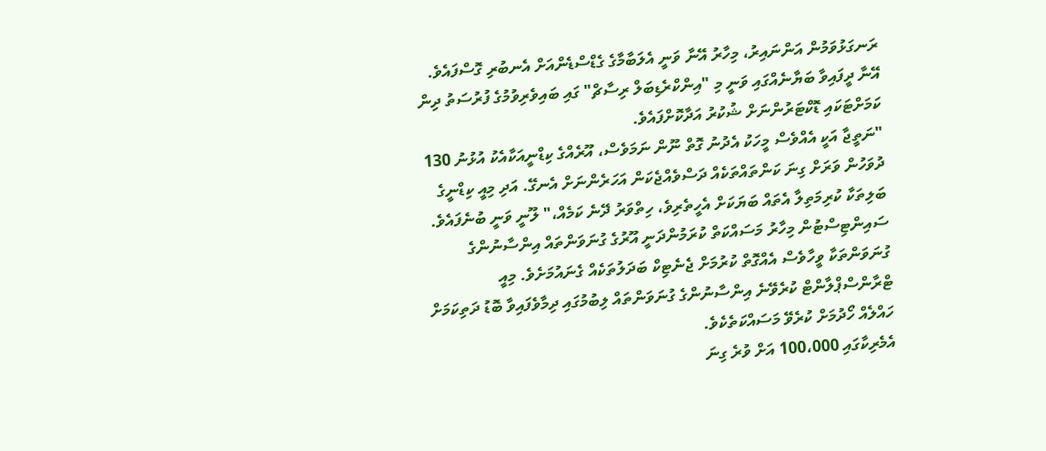ރަނގަޅުވަމުން އަންނައިރު، މިހާރު އޭނާ ވަނީ އެލަބާމާގެ ގެޑްސްޑެންއަށް އެނބުރި ގޮސްފައެވެ.
އޭނާ ދީފައިވާ ބަޔާނެއްގައި ވަނީ މި "އިންކްރެޑިބަލް ރިސާޗް" ގައި ބައިވެރިވުމުގެ ފުރުސަތު ދިން ކަމަށްޓަކައި ޑޮކްޓަރުންނަށް ޝުކުރު އަދާކޮށްފައެވެ.
"ނަތީޖާ އަކީ އެއްވެސް މީހަކު އެދުނު ގޮތް ނޫން ނަމަވެސް، އޫރެއްގެ ކިޑްނީއަކާއެކު އުޅުނު 130 ދުވަހުން ވަރަށް ގިނަ ކަންތައްތަކެއް ދަސްވެއްޖެކަން އަހަރެންނަށް އެނގޭ. އަދި މިއީ ކިޑްނީގެ ބަލިތަކާ ކުރިމަތިލާ އެތައް ބަޔަކަށް އެހީތެރިވެ، ހިތްވަރު ދޭނެ ކަމެއް،" ލޫނީ ވަނީ ބުނެފައެވެ.
ސައިންޓިސްޓުން މިހާރު މަސައްކަތް ކުރަމުންދަނީ އޫރުގެ ގުނަވަންތައް އިންސާނުންގެ ގުނަވަންތަކާ ވީހާވެސް އެއްގޮތް ކުރުމަށް ޖެނެޓިކް ބަދަލުތަކެއް ގެނައުމަށެވެ. މިއީ ޓްރާންސްޕްލާންޓް ކުރެވޭނެ އިންސާނުންގެ ގުނަވަންތައް ލިބުމުގައި ދިމާވެފައިވާ ބޮޑު ދަތިކަމަށް ހައްލެއް ހޯދުމަށް ކުރެވޭ މަސައްކަތެކެވެ.
އެމެރިކާގައި 100،000 އަށް ވުރެ ގިނަ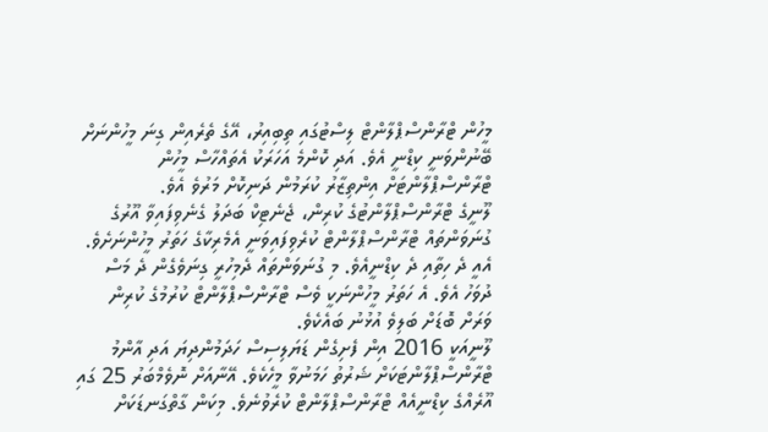މީހުން ޓްރާންސްޕްލާންޓް ލިސްޓުގައި ތިބިއިރު، އޭގެ ތެރެއިން ގިނަ މީހުންނަށް ބޭނުންވަނީ ކިޑްނީ އެވެ. އަދި ކޮންމެ އަހަރަކު އެތައްހާސް މީހުން ޓްރާންސްޕްލާންޓަށް އިންތިޒާރު ކުރަމުން ދަނިކޮށް މަރުވެ އެވެ.
ލޫނީގެ ޓްރާންސްޕްލާންޓުގެ ކުރިން، ޖެނެޓިކް ބަދަލު ގެނެވިފައިވާ އޫރުގެ ގުނަވަންތައް ޓްރާންސްޕްލާންޓް ކުރެވިފައިވަނީ އެމެރިކާގެ ހަތަރު މީހުންނަށެވެ. އެއީ ދެ ހިތާއި ދެ ކިޑްނީއެވެ. މި ގުނަވަންތައް ދެމިހުރީ ގިނަވެގެން ދެ މަސް ދުވަހު އެވެ. އެ ހަތަރު މީހުންނަކީ ވެސް ޓްރާންސްޕްލާންޓް ކުރުމުގެ ކުރިން ވަރަށް ބޮޑަށް ބަލިވެ އުޅުނު ބައެކެވެ.
ލޫނީއަކީ 2016 އިން ފެށިގެން ޑަޔަލިސިސް ހަދަމުންދިޔަ އަދި އާންމު ޓްރާންސްޕްލާންޓަކަށް ޝަރުތު ހަމަނުވާ މީހެކެވެ. އޭނާއަށް ނޮވެމްބަރު 25 ގައި އޫރެއްގެ ކިޑްނީއެއް ޓްރާންސްޕްލާންޓް ކުރެވުނެވެ. މިކަން ގާތްގަނޑަކަށް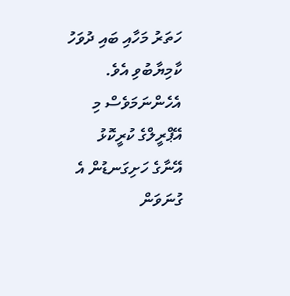ހަތަރު މަހާއި ބައި ދުވަހު ކާމިޔާބުވި އެވެ. އެހެންނަމަވެސް މި އޭޕްރީލްގެ ކުރީކޮޅު އޭނާގެ ހަށިގަނޑުން އެ ގުނަވަން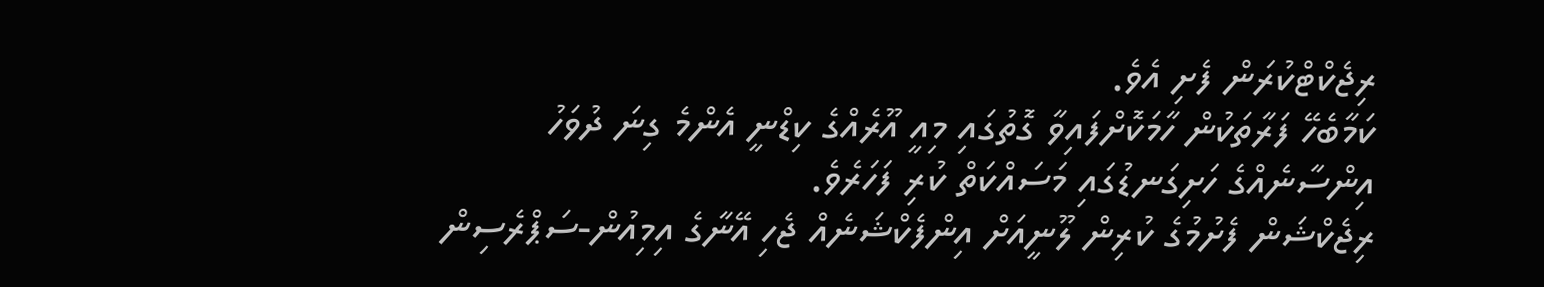ރިޖެކްޓްކުރަން ފެށި އެވެ.
ކަމާބެހޭ ފަރާތަކުން ހާމަކޮށްފައިވާ ގޮތުގައި މިއީ އޫރެއްގެ ކިޑްނީ އެންމެ ގިނަ ދުވަހު އިންސާނެއްގެ ހަށިގަނޑުގައި މަސައްކަތް ކުރި ފަހަރެވެ.
ރިޖެކްޝަން ފެށުމުގެ ކުރިން ލޫނީއަށް އިންފެކްޝަނެއް ޖެހި އޭނާގެ އިމިއުން-ސަޕްރެސިން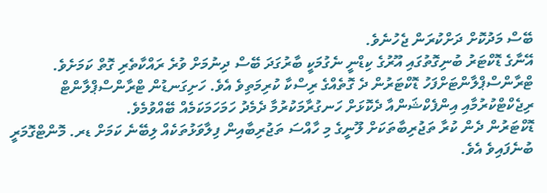ބޭސް މަދުކޮށް ދަށްކުރަން ޖެހުނެވެ.
އޭނާގެ ޑޮކްޓަރު ބުނިގޮތުގައި އޫރުގެ ކިޑްނީ ނެގުމަކީ ބާރުގަދަ ބޭސް ދިނުމަށް ވުރެ ރައްކާތެރި ގޮތް ކަމަށެވެ.
ޓްރާންސްޕްލާންޓަށްފަހު ޑޮކްޓަރުން ދެ ގޮތެއްގެ ރިސްކާ ކުރިމަތިވެ އެވެ. ހަށިގަނޑުން ޓްރާންސްޕްލާންޓް ރިޖެކްޓްކުރުމާއި އިންފެކްޝަންއާ ދެކޮޅަށް ހަނގުރާމަކުރުމާ ދެމެދު ހަމަހަމަކަމެއް ބޭއްވުމެވެ.
ޑޮކްޓަރުން ދެން ކުރާ ތަޖުރިބާތަކަށް ލޫނީގެ މި ހާއްސަ ތަޖުރިބާއިން ފިލާވަޅުތަކެއް ލިބޭނެ ކަމަށް ޑރ. މޮންޓްގޮމަރީ ބުނެފައިވެ އެވެ.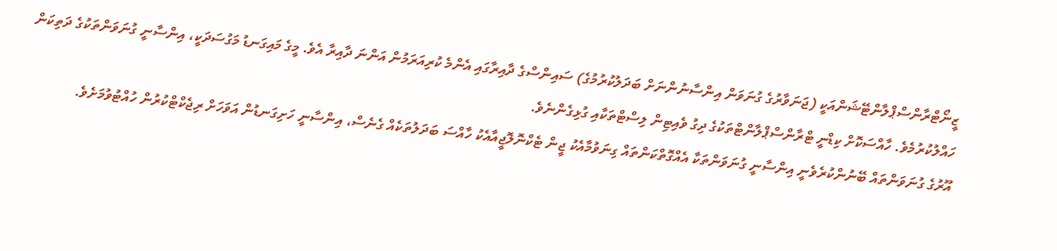ޒީނޯޓްރާންސްޕްލާންޓޭޝަންއަކީ (ޖަނަވާރުގެ ގުނަވަން އިންސާނުންނަށް ބަދަލުކުރުމުގެ) ސައިންސްގެ ދާއިރާގައި އެންމެ ކުރިއަރަމުން އަންނަ ދާއިރާ އެވެ. މީގެ މައިގަނޑު މަގުސަދަކީ، އިންސާނީ ގުނަވަންތަކުގެ ދަތިކަން ހައްލުކުރުމެވެ. ހާއްސަކޮށް ކިޑްނީ ޓްރާންސްޕްލާންޓްތަކުގެ ދިގު ވެއިޓިން ލިސްޓްތަކާއި ގުޅިގެންނެވެ.
އޫރުގެ ގުނަވަންތައް ބޭނުންކުރެވެނީ އިންސާނީ ގުނަވަންތަކާ އެއްގޮތްކަންތައް ގިނަވުމާއެކު ޖީން ޓެކްނޮލޮޖީއާއެކު ހާއްސަ ބަދަލުތަކެއް ގެނެސް، އިންސާނީ ހަށިގަނޑުން އަވަހަށް ރިޖެކްޓްކުރުން ހުއްޓުވުމަށެވެ.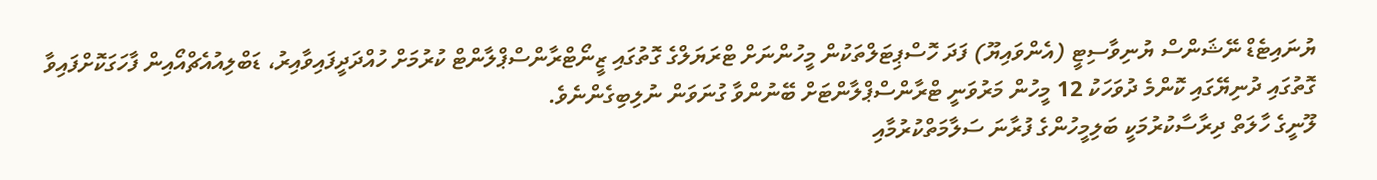ޔުނައިޓެޑް ނޭޝަންސް ޔުނިވާސިޓީ (އެންވައިޔޫ) ފަދަ ހޮސްޕިޓަލްތަކުން މީހުންނަށް ޓްރަޔަލްގެ ގޮތުގައި ޒީނޯޓްރާންސްޕްލާންޓް ކުރުމަށް ހުއްދަދީފައިވާއިރު، ޑަބްލިއުއެޗްއޯއިން ފާހަގަކޮށްފައިވާ ގޮތުގައި ދުނިޔޭގައި ކޮންމެ ދުވަހަކު 12 މީހުން މަރުވަނީ ޓްރާންސްޕްލާންޓަށް ބޭނުންވާ ގުނަވަން ނުލިބިގެންނެވެ.
ލޫނީގެ ހާލަތް ދިރާސާކުރުމަކީ ބަލިމީހުންގެ ފުރާނަ ސަލާމަތްކުރުމާއި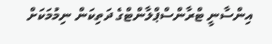އިންސާނީ ޓްރާންސްޕްލާންޓްގެ ދަތިކަން ނިމުމަކަށް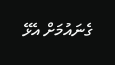ގެނައުމަށް އެޅޭ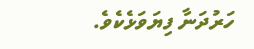ހަރުދަނާ ފިޔަވަޅެކެވެ.